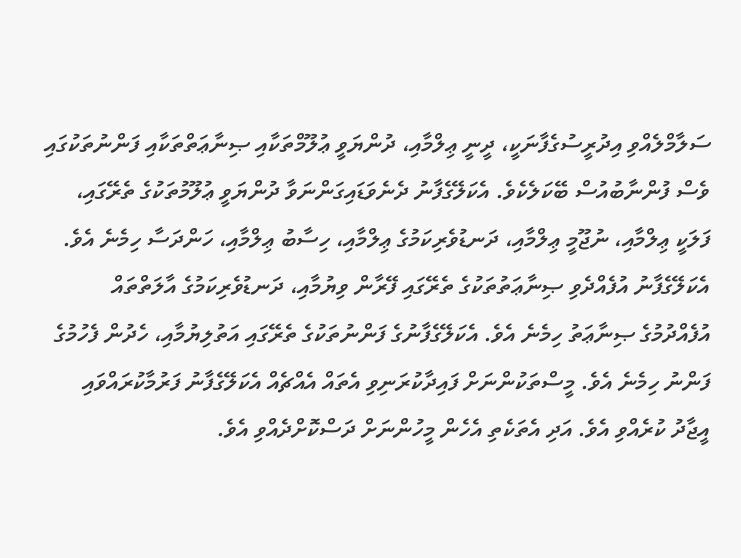ސަލާމްލެއްވި އިދުރީސުގެފާނަކީ، ދީނީ ޢިލްމާއި، ދުންޔަވީ ޢުލޫމްތަކާއި ޞިނާޢަތްތަކާއި ފަންނުތަކުގައި ވެސް ފުންނާބުއުސް ބޭކަލެކެވެ. އެކަލޭގެފާނު ދެނެވަޑައިގަންނަވާ ދުންޔަވީ ޢުލޫމުތަކުގެ ތެރޭގައި، ފަލަކީ ޢިލްމާއި، ނުޖޫމީ ޢިލްމާއި، ދަނޑުވެރިކަމުގެ ޢިލްމާއި، ހިސާބު ޢިލްމާއި، ހަންދަސާ ހިމެނެ އެވެ. އެކަލޭގެފާނު އުފެއްދެވި ޞިނާޢަތުތަކުގެ ތެރޭގައި ފޭރާން ވިޔުމާއި، ދަނޑުވެރިކަމުގެ އާލަތްތައް އުފެއްދުމުގެ ޞިނާޢަތު ހިމެނެ އެވެ. އެކަލޭގެފާނުގެ ފަންނުތަކުގެ ތެރޭގައި އަތުލިޔުމާއި، ހެދުން ފެހުމުގެ ފަންނު ހިމެނެ އެވެ. މީސްތަކުންނަށް ފައިދާކުރަނިވި އެތައް އެއްޗެއް އެކަލޭގެފާނު ފަރުމާކުރައްވައި އީޖާދު ކުރެއްވި އެވެ. އަދި އެތަކެތި އެހެން މީހުންނަށް ދަސްކޮށްދެއްވި އެވެ.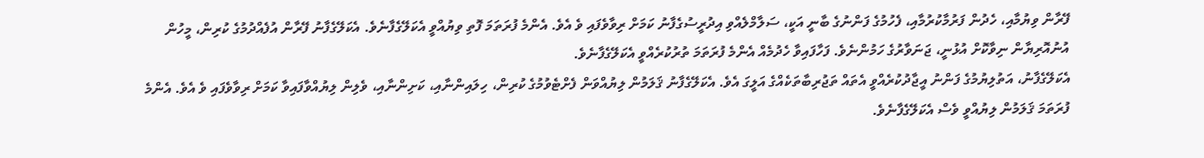ފޭރާން ވިޔުމާއި، ހެދުން ފަރުމާކުރުމާއި، ފެހުމުގެ ފަންނުގެ ބާނީ އަކީ، ސަލާމްލެއްވި އިދުރީސުގެފާނު ކަމަށް ރިވާވެފައި ވެ އެވެ. އެންމެ ފުރަތަމަ ފޮތި ވިޔުއްވީ އެކަލޭގެފާނެވެ. އެކަލޭގެފާނު ފޭރާން އުފެއްދުމުގެ ކުރިން، މީހުން އުނުއޮރިޔާން ނިވާކޮށް އުޅުނީ، ޖަނަވާރުގެ ހަމުންނެވެ. ފަހާފައިވާ ހެދުމެއް އެންމެ ފުރަތަމަ ތުރުކުރެއްވީ އެކަލޭގެފާނެވެ.
އެކަލޭގެފާނު، އަތުލިޔުމުގެ ފަންނު އީޖާދުކުރެއްވީ އެތައް ތަޖުރިބާތަކެއްގެ އަލީގަ އެވެ. އެކަލޭގެފާނު ޤަލަމުން ލިޔުއްވަން ފެށްޓެވުމުގެ ކުރިން، ހިލައިންނާއި، ކަށިންނާއި، ވެލިން ލިޔުއްވާފައިވާ ކަމަށް ރިވާވެފައި ވެ އެވެ. އެންމެ ފުރަތަމަ ޤަލަމުން ލިޔުއްވީ ވެސް އެކަލޭގެފާނެވެ.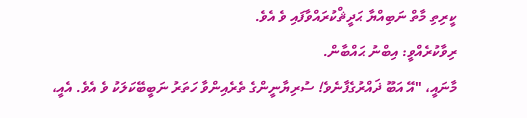ކީރިތި މާތް ނަބިއްޔާ ޙަދީޘްކުރައްވާފައި ވެ އެވެ.
ރިވާކުރެއްވީ: އިބްނު ޙައްބާން.
މާނައީ، "އޭ އަބޫ ޛައްރުގެފާނެވެ! ސުރިޔާނީންގެ ތެރެއިންވާ ހަތަރު ނަބީބޭކަލަކު ވެ އެވެ. އެއީ،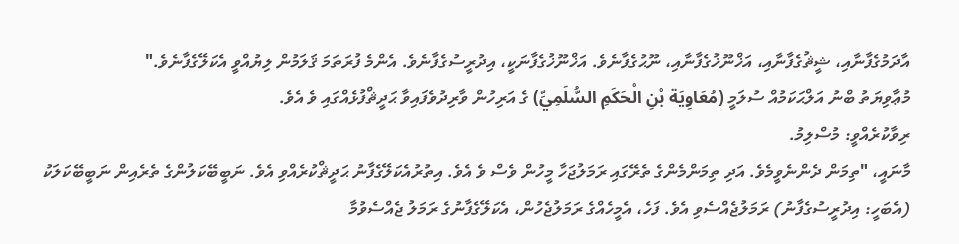އާދަމުގެފާނާއި، ޝީޘުގެފާނާއި، އަޚްނޫޚުގެފާނާއި، ނޫޙުގެފާނެވެ. އަޚްނޫޚުގެފާނަކީ، އިދުރީސުގެފާނެވެ. އެންމެ ފުރަތަމަ ޤަލަމުން ލިޔުއްވީ އެކަލޭގެފާނެވެ."
މުޢާވިޔަތު ބްނު އަލްޙަކަމުއް ސުލަމީ (مُعَاوِيَة بْنِ الْحَكَمِ السُّلَمِيِّ) ގެ އަރިހުން ވާރިދުވެފައިވާ ޙަދީޘްފުޅެއްގައި ވެ އެވެ.
ރިވާކުރެއްވީ: މުސްލިމު.
މާނައީ، "ތިމަން ދެންނެވީމެވެ. އަދި ތިމަންމެންގެ ތެރޭގައި ރަމަލުޖަހާ މީހުން ވެސް ވެ އެވެ. އިތުރުއެކަލޭގެފާނު ޙަދީޘްކުރެއްވި އެވެ. ނަބީބޭކަލުންގެ ތެރެއިން ނަބީބޭކަލަކު (އެބަހީ: އިދުރީސުގެފާނު) ރަމަލުޖެއްސެވި އެވެ. ފަހެ، އެމީހެއްގެ ރަމަލުޖެހުން، އެކަލޭގެފާނުގެ ރަމަލު ޖެއްސެވުމާ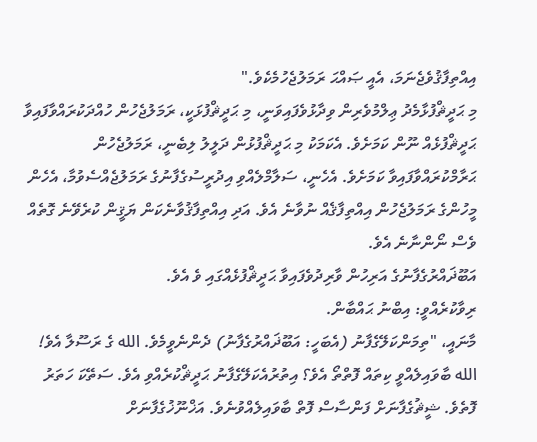އިއްތިފާޤުވެޖެނަމަ، އެއީ ޞައްޙަ ރަމަލުޖެހުމެކެވެ."
މި ޙަދީޘްފުޅާމެދު ޢިލްމުވެރިން ވިދާޅުވެފައިވަނީ، މި ޙަދީޘްފުޅަކީ، ރަމަލުޖެހުން ހުއްދަކުރައްވާފައިވާ ޙަދީޘްފުޅެއް ނޫން ކަމަށެވެ. އެކަމަކު މި ޙަދީޘްފުޅުން ދަލީލު ލިބެނީ، ރަމަލުޖެހުން ޙަރާމްކުރައްވާފައިވާ ކަމަށެވެ. އެހެނީ، ސަލާމްލެއްވި އިދުރީސުގެފާނުގެ ރަމަލުޖެއްސެވުމާ، އެހެން މީހުންގެ ރަމަލުޖެހުން އިއްތިފާޤެއް ނުވާނެ އެވެ. އަދި އިއްތިފާޤުވާނެކަން ޔަޤީން ކުރެވޭނެ ގޮތެއް ވެސް ނޯންނާނެ އެވެ.
އަބޫޛައްރުގެފާނުގެ އަރިހުން ވާރިދުވެފައިވާ ޙަދީޘްފުޅެއްގައި ވެ އެވެ.
ރިވާކުރެއްވީ: އިބްނު ޙައްބާން.
މާނައީ، "ތިމަންކަލޭގެފާނު (އެބަހީ: އަބޫޛައްރުގެފާނު) ދެންނެވީމެވެ. الله ގެ ރަސޫލާ އެވެ! الله ބާވައިލެއްވީ ކިތައް ފޮތްތޯ އެވެ؟ އިތުރުއެކަލޭގެފާނު ޙަދީޘްކުރެއްވި އެވެ. ސަތޭކަ ހަތަރު ފޮތެވެ. ޝީޘުގެފާނަށް ފަންސާސް ފޮތް ބާވައިލެއްވުނެވެ. އަޚްނޫޚުގެފާނަށް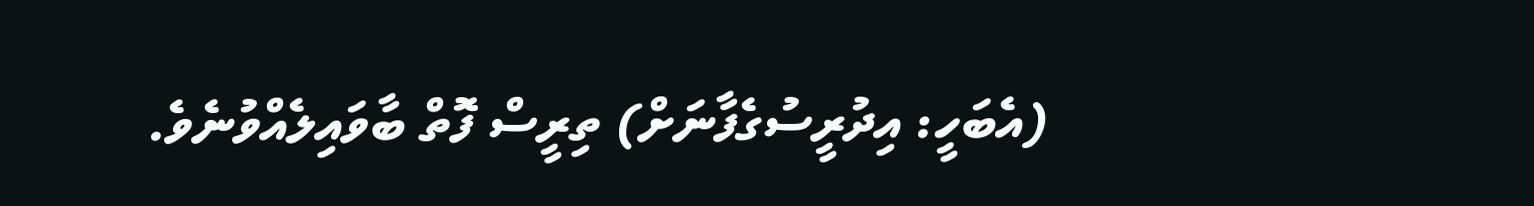(އެބަހީ: އިދުރީސުގެފާނަށް) ތިރީސް ފޮތް ބާވައިލެއްވުނެވެ.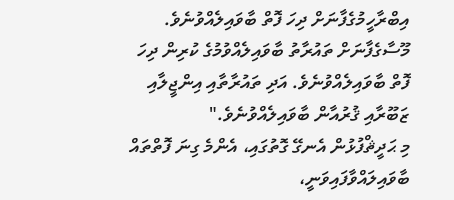އިބްރާހީމުގެފާނަށް ދިހަ ފޮތް ބާވައިލެއްވުނެވެ. މޫސާގެފާނަށް ތައުރާތު ބާވައިލެއްވުމުގެ ކުރިން ދިހަ ފޮތް ބާވައިލެއްވުނެވެ. އަދި ތައުރާތާއި އިންޖީލާއި ޒަބޫރާއި ޤުރުއާން ބާވައިލެއްވުނެވެ."
މި ޙަދީޘްފުޅުން އެނގޭ ގޮތުގައި، އެންމެ ގިނަ ފޮތްތައް ބާވައިލައްވާފައިވަނީ،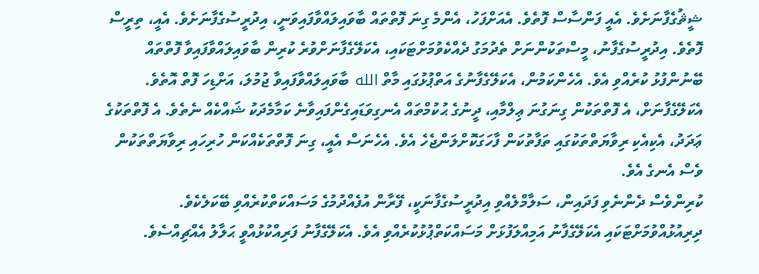ޝީޘުގެފާނަށެވެ. އެއީ ފަންސާސް ފޮތެވެ. އެއަށްފަހު، އެންމެ ގިނަ ފޮތްތައް ބާވައިލައްވާފައިވަނީ، އިދުރީސުގެފާނަށެވެ. އެއީ، ތިރީސް ފޮތެވެ. އިދުރީސުގެފާނު، މީސްތަކުންނަށް ތެދުމަގު ދެއްކެވުމަށްޓަކައި، އެކަލޭގެފާނަށްވުރެ ކުރިން ބާވައިލައްވާފައިވާ ފޮތްތައް ބޭނުންފުޅު ކުރެއްވި އެވެ. އެހެންކަމުން، އެކަލޭގެފާނުގެ އަތްޕުޅުގައި މާތް الله ބާވައިލައްވާފައިވާ ޖުމުލަ، އަށްޑިހަ ފޮތް އޮތެވެ. އެކަލޭގެފާނަށް، އެ ފޮތްތަކުން ގިނަގުނަ ޢިލްމާއި، ދީނުގެ ޙުކުމްތައް އެނގިވަޑައިގެންފައިވާނެ ކަމާމެދަކު ޝައްކެއް ނެތެވެ. އެ ފޮތްތަކުގެ ޢަދަދު، އެކިއެކި ރިވާޔަތްތަކުގައި ތަފާތުކަން ފާހަގަކޮށްލަންޖެހެ އެވެ. އެހެނަސް އެއީ، ގިނަ ފޮތްތަކެއްކަން ހުރިހައި ރިވާޔަތްތަކުން ވެސް އެނގެ އެވެ.
ކުރިންވެސް ދެންނެވި ފަދައިން، ސަލާމްލެއްވި އިދުރީސުގެފާނަކީ، ފޭރާން އުފެއްދުމުގެ މަސައްކަތްކުރެއްވި ބޭކަލެކެވެ. ދިރިއުޅުއްވުމަށްޓަކައި އެކަލޭގެފާނު އަމިއްލަފުޅަށް މަސައްކަތްޕުޅުކުރެއްވި އެވެ. އެކަލޭގެފާނު ފަރިއްކުޅުއްވީ ޙަލާލު އެއްޗިއްސެވެ.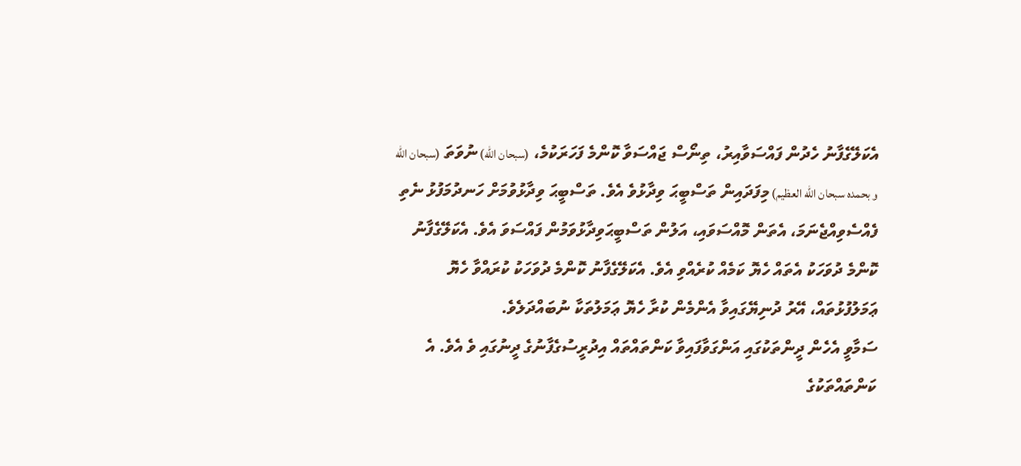އެކަލޭގެފާނު ހެދުން ފައްސަވާއިރު، ތިނޯސް ޖައްސަވާ ކޮންމެ ފަހަރަކުމެ، (سبحان الله) ނުވަތަ (سبحان الله و بحمده سبحان الله العظيم) މިފަދައިން ތަސްބީޙަ ވިދާޅުވެ އެވެ. ތަސްބީޙަ ވިދާޅުވުމަށް ހަނދުމަފުޅު ނެތި ފެއްސެވިއްޖެނަމަ، އެތަން މޮއްސަވައި، އަލުން ތަސްބީޙަވިދާޅުވަމުން ފައްސަވަ އެވެ. އެކަލޭގެފާނު ކޮންމެ ދުވަހަކު އެތައް ހެޔޮ ކަމެއް ކުރެއްވި އެވެ. އެކަލޭގެފާނު ކޮންމެ ދުވަހަކު ކުރައްވާ ހެޔޮ ޢަމަލުފުޅުތައް، އޭރު ދުނިޔޭގައިވާ އެންމެން ކުރާ ހެޔޮ ޢަމަލުތަކާ ނުބައްދަލެވެ.
ސަމާވީ އެހެން ދީންތަކުގައި އަންގަވާފައިވާ ކަންތައްތައް އިދުރީސުގެފާނުގެ ދީނުގައި ވެ އެވެ. އެ ކަންތައްތަކުގެ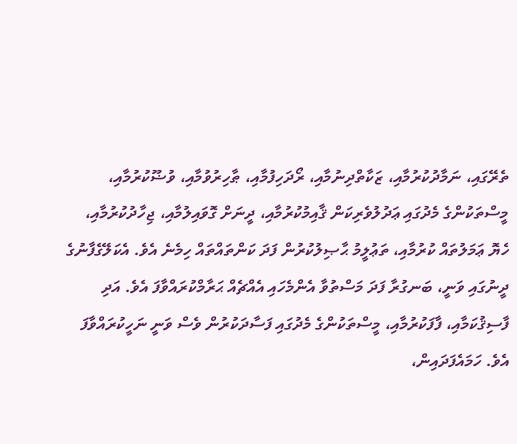ތެރޭގައި، ނަމާދުކުރުމާއި، ޒަކާތްދިނުމާއި، ރޯދަހިފުމާއި، ޠާހިރުވުމާއި، ވުޟޫކުރުމާއި، މީސްތަކުންގެ މެދުގައި ޢަދުލުވެރިކަން ޤާއިމުކުރުމާއި، ދީނަށް ގޮވައިލުމާއި، ޖިހާދުކުރުމާއި، ހެޔޮ ޢަމަލުތައް ކުރުމާއި، ތަޢުލީމު ޙާޞިލުކުރުން ފަދަ ކަންތައްތައް ހިމެނެ އެވެ. އެކަލޭގެފާނުގެ ދީނުގައި ވަނީ، ބަނގުރާ ފަދަ މަސްތުވާ އެންމެހައި އެއްޗެއް ޙަރާމްކުރައްވާފަ އެވެ. އަދި ފާސިޤުކަމާއި، ފާފަކުރުމާއި، މީސްތަކުންގެ މެދުގައި ފަސާދަކުރުން ވެސް ވަނީ ނަހީކުރައްވާފަ އެވެ. ހަމައެފަދައިން،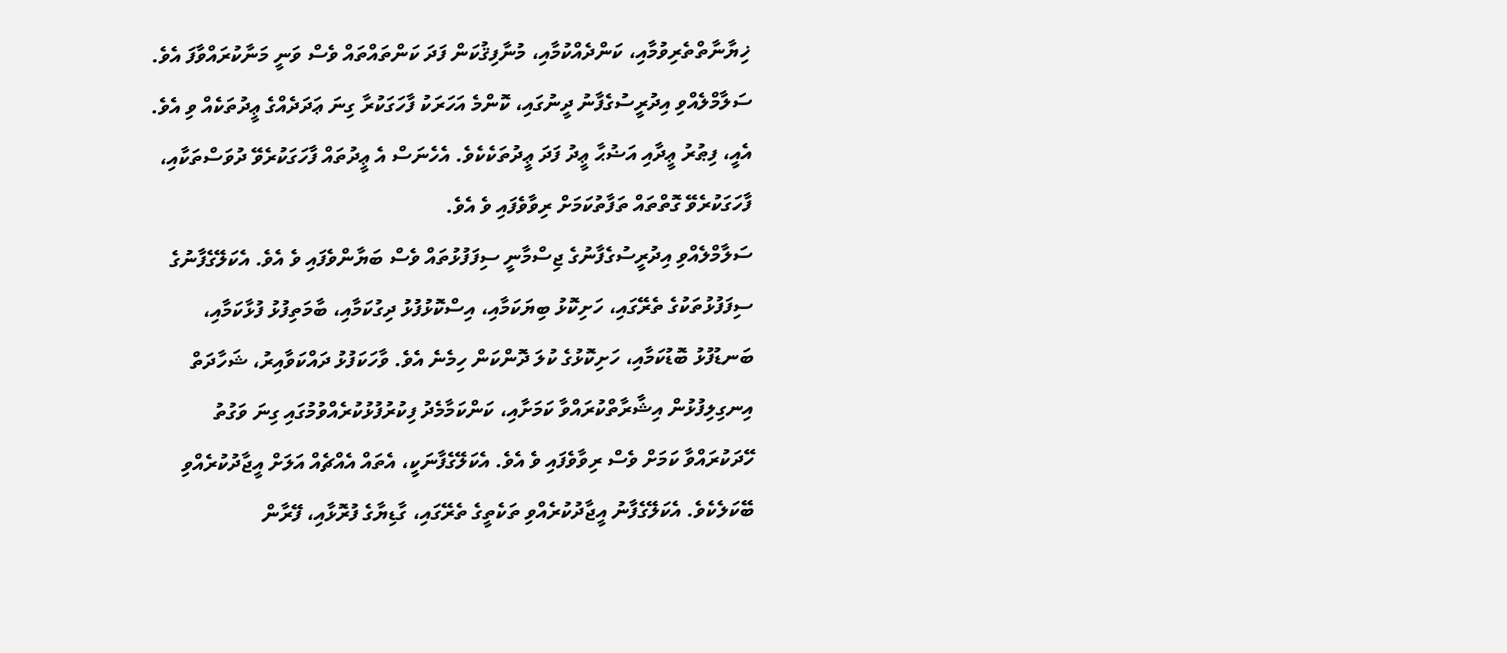ޚިޔާނާތްތެރިވުމާއި، ކަންދެއްކުމާއި، މުނާފިޤުކަން ފަދަ ކަންތައްތައް ވެސް ވަނީ މަނާކުރައްވާފަ އެވެ.
ސަލާމްލެއްވި އިދުރީސުގެފާނު ދީނުގައި، ކޮންމެ އަހަރަކު ފާހަގަކުރާ ގިނަ ޢަދަދެއްގެ ޢީދުތަކެއް ވި އެވެ. އެއީ، ފިޠުރު ޢީދާއި އަޟުޙާ ޢީދު ފަދަ ޢީދުތަކެކެވެ. އެހެނަސް އެ ޢީދުތައް ފާހަގަކުރެވޭ ދުވަސްތަކާއި، ފާހަގަކުރެވޭ ގޮތްތައް ތަފާތުކަމަށް ރިވާވެފައި ވެ އެވެ.
ސަލާމްލެއްވި އިދުރީސުގެފާނުގެ ޖިސްމާނީ ސިފަފުޅުތައް ވެސް ބަޔާންވެފައި ވެ އެވެ. އެކަލޭގެފާނުގެ ސިފަފުޅުތަކުގެ ތެރޭގައި، ހަށިކޮޅު ބިޔަކަމާއި، އިސްކޮޅުފުޅު ދިގުކަމާއި، ބާމަތިފުޅު ފުޅާކަމާއި، ބަނޑުފުޅު ބޮޑުކަމާއި، ހަށިކޮޅުގެ ކުލަ ދޮންކަން ހިމެނެ އެވެ. ވާހަކަފުޅު ދައްކަވާއިރު، ޝަހާދަތް އިނގިލިފުޅުން އިޝާރާތްކުރައްވާ ކަމަށާއި، ކަންކަމާމެދު ފިކުރުފުޅުކުރެއްވުމުގައި ގިނަ ވަގުތު ހޭދަކުރައްވާ ކަމަށް ވެސް ރިވާވެފައި ވެ އެވެ. އެކަލޭގެފާނަކީ، އެތައް އެއްޗެއް އަލަށް އީޖާދުކުރެއްވި ބޭކަލެކެވެ. އެކަލޭގެފާނު އީޖާދުކުރެއްވި ތަކެތީގެ ތެރޭގައި، ގާޑިޔާގެ ފުރޮޅާއި، ފޭރާން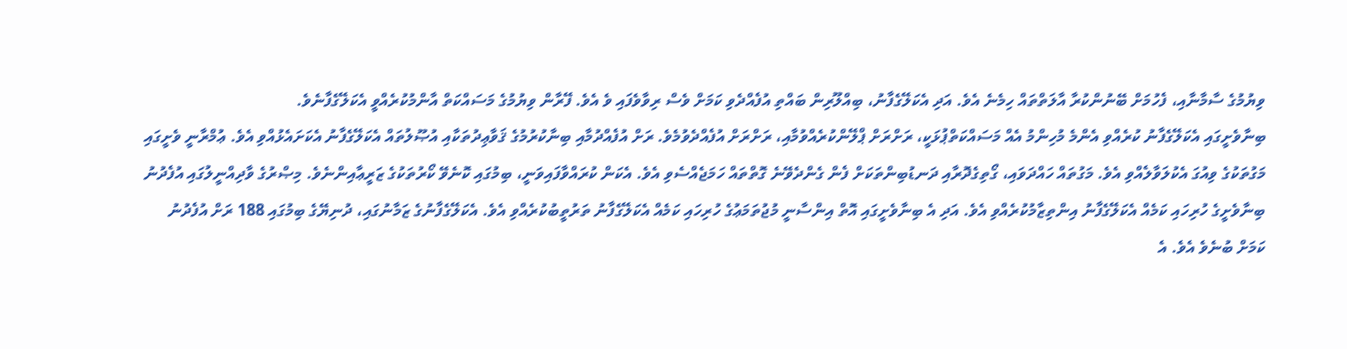ވިޔުމުގެ ސާމާނާއި، ފެހުމަށް ބޭނުންކުރާ އާލަތްތައް ހިމެނެ އެވެ. އަދި އެކަލޭގެފާނު، ބިއްލޫރިން ބައްތި އުފެއްދެވި ކަމަށް ވެސް ރިވާވެފައި ވެ އެވެ. ފޭރާން ވިޔުމުގެ މަސައްކަތް އާންމުކުރެއްވީ އެކަލޭގެފާނެވެ.
ބިނާވެށީގައި އެކަލޭގެފާނު ކުރެއްވި އެންމެ މުހިންމު އެއް މަސައްކަތްޕުޅަކީ، ރަށްރަށް ޕްލޭންކުރެއްވުމާއި، ރަށްރަށް އުފެއްދެވުމެވެ. ރަށް އުފެއްދުމާއި ބިނާކުރުމުގެ ޤަވާޢިދުތަކާއި އުޞޫލުތައް އެކަލޭގެފާނު އެކަށައެޅުއްވި އެވެ. ޢުމްރާނީ ވެށީގައި މަގުތަކުގެ ވިއުގަ އެކުލަވާލެއްވި އެވެ. މަގުތައް ހައްދަވައި، ގޯތިގެދޮރާއި ދަނޑުބިންތަކަށް ފެން ގެންދެވޭނެ ގޮތްތައް ހަމަޖެއްސެވި އެވެ. އެކަން ކުރައްވާފައިވަނީ، ބިމުގައި ކޮނެވޭ ކޯރުތަކުގެ ޒަރީޢާއިންނެވެ. މިޞްރުގެ ވާދިއްނީލުގައި އުފެދުނު ބިނާވެށީގެ ހުރިހައި ކަމެއް އެކަލޭގެފާނު އިންތިޒާމުކުރެއްވި އެވެ. އަދި އެ ބިނާވެށީގައި އޮތް އިންސާނީ މުޖުތަމަޢުގެ ހުރިހައި ކަމެއް އެކަލޭގެފާނު ތަރުތީބުކުރެއްވި އެވެ. އެކަލޭގެފާނުގެ ޒަމާނުގައި، ދުނިޔޭގެ ބިމުގައި 188 ރަށް އުފެދުނު ކަމަށް ބުނެވެ އެވެ. އެ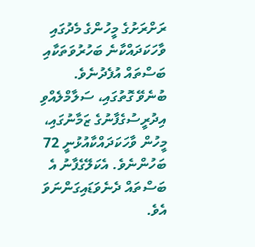ރަށްރަށުގެ މީހުންގެ މެދުގައި ވާހަކަދައްކާނެ ބަހުރުވަތަކާއި ބަސްތައް އުފެދުނެވެ.
ބުނެވޭ ގޮތުގައި، ސަލާމްލެއްވި އިދުރީސުގެފާނުގެ ޒަމާނުގައި، މީހުން ވާހަކަދައްކާއުޅުނީ 72 ބަހުންނެވެ. އެކަލޭގެފާނު އެ ބަސްތައް ދެނެވަޑައިގަންނަވަ އެވެ.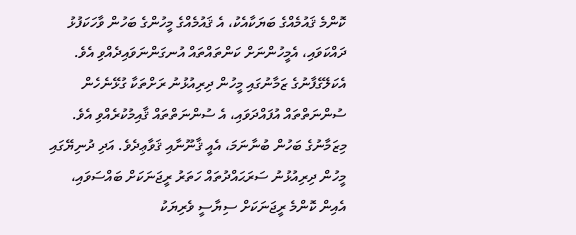ކޮންމެ ޤައުމެއްގެ ބަޔަކާއެކު، އެ ޤައުމެއްގެ މީހުންގެ ބަހުން ވާހަކަފުޅު ދައްކަވައި، އެމީހުންނަށް ކަންތައްތައް އުނގަންނަވައިދެއްވި އެވެ. އެކަލޭގެފާނުގެ ޒަމާނުގައި މީހުން ދިރިއުޅުނު ރަށްތަކާ ގުޅޭނެހެން ސުންނަތްތައް އުފައްދަވައި، އެ ސުންނަތްތައް ޤާއިމުކުރެއްވި އެވެ. މިޒަމާނުގެ ބަހުން ބުނާނަމަ، އެއީ ޤާނޫނާއި ޤަވާޢިދެވެ. އަދި ދުނިޔޭގައި މީހުން ދިރިއުޅުނު ސަރަޙައްދުތައް ހަތަރު ރީޖަނަކަށް ބައްސަވައި، އެއިން ކޮންމެ ރީޖަނަކަށް ސިޔާސީ ވެރިޔަކު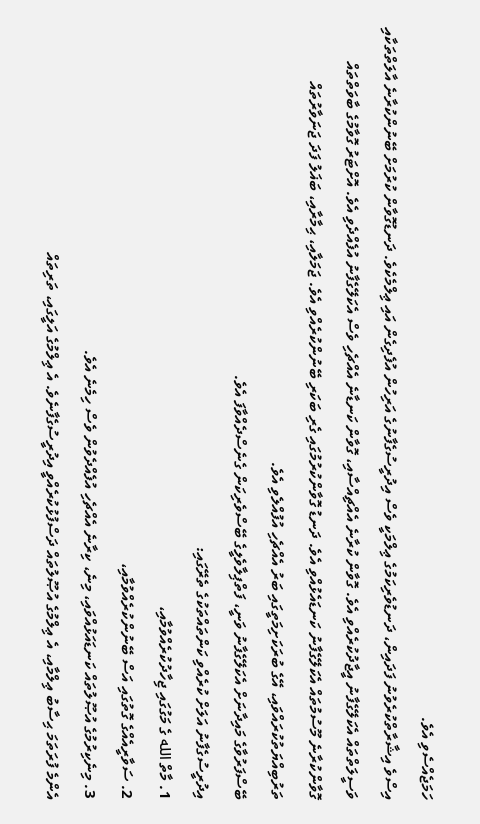ހަމަޖެއްސެވި އެވެ.
އިސްވެ އިޝާރާތްކުރެވުނު ފަދައިން، ދަނޑުވެރިކަމުގެ ޢިލްމަކީ ވެސް އިދުރީސުގެފާނުގެ އަރިހުން އުފެދިގެން އައި ޢިލްމެކެވެ. ދަނޑުގޮވާން ކުރުމަށް ބޭނުންކުރާނެ އާލަތްތަކާއި ވަސީލަތްތައް އެކަލޭގެފާނު އީޖާދުކުރެއްވި އެވެ. ގޮވާން ކުރާނެ އެއްޗިއްސާއި، ގޮވާން ކަނޑާނެ އެއްޗެހި ވެސް އެކަލޭގެފާނު އުފެއްދެވި އެވެ. އޮށްޓަރު ގޮވާމުގެ ބާވަތްތައް ގޮވާންކުރާނެ މޫސުމުތައް އެކަލޭގެފާނު ކަނޑައެޅުއްވި އެވެ. ދަނޑު ގޮވާންކުރުމުގައި ގެރި ބަކަރި ބޭނުންކުރެއްވި އެވެ. ޖަމަލާއި، ޙިމާރާއި، ބަޣަލު ފަދަ ޖަނަވާރުތައް ތަރުބިއްޔަތުކުރައްވައި، އޭގެ ބުރަކަށިމަތީގައި ބަރު އެއްޗެހި އުފުއްލެވި އެވެ.
ބޭސްފަރުވާގެ މައިދާނަށް އެކަލޭގެފާނު ވަނީ، ފަތްޕިލާވެލީގެ ބޭސްވެރިކަން ގެނެސްދެއްވާފަ އެވެ.
އިދުރީސުގެފާނު އަލަށް ކުރެއްވި ކަންތައްތަކުގެ ތެރޭގައި:
1. މާތް الله ގެ މަގުގައި ޖިހާދުކުރެއްވުމާއި،
2. ސަވާރީއެއްގެ ގޮތުގައި އަސް ބޭނުންކުރެއްވުމާއި،
3. މިނެކިރުމުގެ އުޞޫލުތައް ކަނޑައަޅުއްވައި، މިނެ، ކިރާނެ އެއްޗެހި އުފެއްދެވުން ވެސް ހިމެނެ އެވެ.
އެންމެ ފުރަތަމަ ޙިސާބު ޢިލްމާއި، އެ ޢިލްމުގެ އުޞޫލުތައް ދަސްފުޅުކުރެއްވީ އިދުރީސުގެފާނެވެ. އެ ޢިލްމުގެ އަލީގައި، ތަރިތައް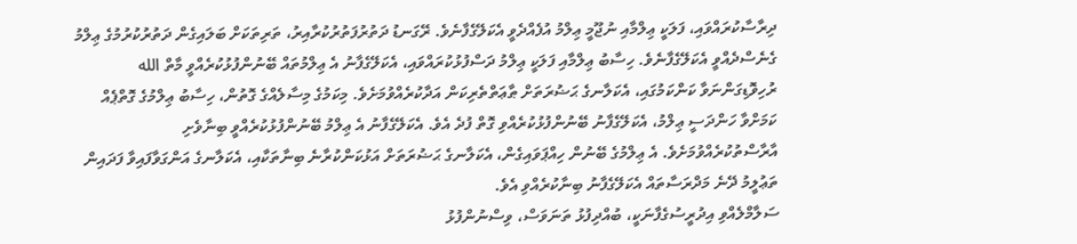ދިރާސާކުރައްވައި، ފަލަކީ ޢިލްމާއި ނުޖޫމީ ޢިލްމު އުފެއްދެވީ އެކަލޭގެފާނެވެ. ރޭގަނޑު ދަތުރުފަތުރުކުރާއިރު، ތަރިތަކަށް ބަލައިގެން ދަތުރުކުރުމުގެ ޢިލްމު ގެނެސްދެއްވީ އެކަލޭގެފާނެވެ. ހިސާބު ޢިލްމާއި ފަލަކީ ޢިލްމު ދަސްފުޅުކުރައްވައި، އެކަލޭގެފާނު އެ ޢިލްމުތައް ބޭނުންފުޅުކުރެއްވީ މާތް الله ރުހިވޮޑިގަންނަވާ ކަންކަމުގައި، އެކަލާނގެ ޙަޟުރަތަށް ޠާޢަތްތެރިކަން އަދާކުރެއްވުމަށެވެ. މިކަމުގެ މިސާލެއްގެ ގޮތުން، ހިސާބު ޢިލްމުގެ ގޮތްޕެއް ކަމަށްވާ ހަންދަސީ ޢިލްމު، އެކަލޭގެފާނު ބޭނުންފުޅުކުރެއްވި ގޮތް ފުދެ އެވެ. އެކަލޭގެފާނު އެ ޢިލްމު ބޭނުންފުޅުކުރެއްވީ ބިނާވެށި އާރާސްތުކުރެއްވުމަށެވެ. އެ ޢިލްމުގެ ބޭނުން ހިއްޕަވައިގެން، އެކަލާނގެ ޙަޟުރަތަށް އަޅުކަންކުރާނެ ބިނާތަކާއި، އެކަލާނގެ އަންގަވާފައިވާ ފަދައިން ތަޢުލީމު ދޭނެ މަދްރަސާތައް އެކަލޭގެފާނު ބިނާކުރެއްވި އެވެ.
ސަލާމްލެއްވި އިދުރީސުގެފާނަކީ، ބުއްދިފުޅު ތަނަވަސް، ވިސްނުންފުޅު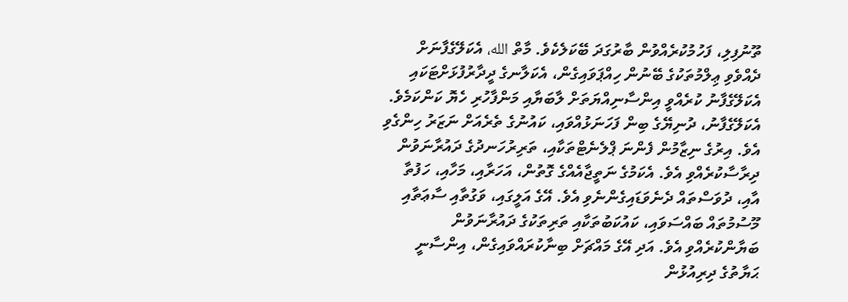ތޫނުފިލި، ފަހުމުކުރެއްވުން ބާރުގަދަ ބޭކަލެކެވެ. މާތް الله، އެކަލޭގެފާނަށް ދެއްވެވި ޢިލްމުތަކުގެ ބޭނުން ހިއްޕަވައިގެން، އެކަލާނގެ ދީދާރުފުޅަށްޓަކައި އެކަލޭގެފާނު ކުރެއްވީ އިންސާނިއްޔަތަށް ލާބަޔާއި މަންފާހުރި ހެޔޮ ކަންކަމެވެ. އެކަލޭގެފާނު، ދުނިޔޭގެ ބިން ފަހަނަޅުއްވައި، ކައުނުގެ ތެރެއަށް ނަޒަރު ހިންގެވި އެވެ. އިރުގެ ނިޒާމުން ފެންނަ ޕްލެނެޓްތަކާއި، ތަރިރުހަނދުގެ ދައުރާނަވުން ދިރާސާކުރެއްވި އެވެ. އެކަމުގެ ނަތީޖާއެއްގެ ގޮތުން، އަހަރާއި، މަހާއި، ހަފުތާ އާއި، ދުވަސްތައް ދެނެވަޑައިގެންނެވި އެވެ. އޭގެ އަލީގައި، ވަގުތާއި ސާޢަތާއި މޫސުމުތައް ބައްސަވައި، ކައުކަބުތަކާއި ތަރިތަކުގެ ދައުރާނަވުން ބަޔާންކުރެއްވި އެވެ. އަދި އޭގެ މައްޗަށް ބިނާކުރައްވައިގެން، އިންސާނީ ޙަޔާތުގެ ދިރިއުޅުން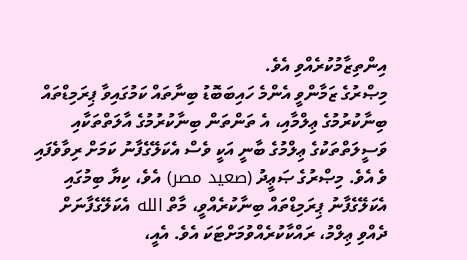އިންތިޒާމުކުރެއްވި އެވެ.
މިޞްރުގެ ޒަމާންވީ އެންމެ ހައިބަބޮޑު ބިނާތައް ކަމުގައިވާ ޕިރަމިޑްތައް ބިނާކުރުމުގެ ޢިލްމާއި، އެ ތަންތަން ބިނާކުރުމުގެ އާލަތްތަކާއި ވަސީލަތްތަކުގެ ޢިލްމުގެ ބާނީ އަކީ ވެސް އެކަލޭގެފާނު ކަމަށް ރިވާވެފައި ވެ އެވެ. މިޞްރުގެ ޞަޢީދު (صعيد مصر) އެވެ، ކިޔާ ބިމުގައި އެކަލޭގެފާނު ޕިރަމިޑްތައް ބިނާކުރެއްވީ، މާތް الله އެކަލޭގެފާނަށް ދެއްވި ޢިލްމު، ރައްކާކުރެއްވުމަށްޓަކަ އެވެ. އެއީ،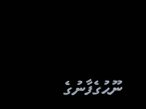ނޫޙުގެފާނުގެ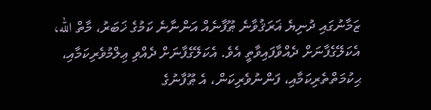ޒަމާނުގައި ދުނިޔެ ޣަރަޤުވާނެ ޠޫފާނެއް އަންނާނެ ކަމުގެ ޚަބަރު، މާތް الله، އެކަލޭގެފާނަށް ދެއްވާފައިވާތީ އެވެ. އެކަލޭގެފާނަށް ދެއްވި ޢިލްމުވެރިކަމާއި، ޙިކުމަތްތެރިކަމާއި، ފަންނުވެރިކަން، އެ ޠޫފާނުގެ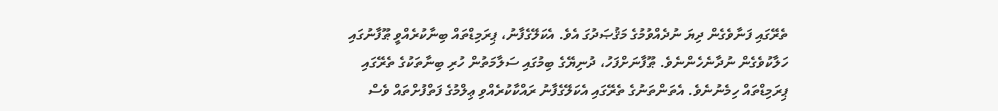ތެރޭގައި ފަނާވެގެން ދިޔަ ނުދެއްވުމުގެ މަޤުޞަދުގަ އެވެ. އެކަލޭގެފާނު، ޕިރަމިޑްތައް ބިނާކުރެއްވީ ޠޫފާނުގައި ހަލާކުވެގެން ނުދާނެހެންނެވެ. ޠޫފާނަށްފަހު، ދުނިޔޭގެ ބިމުގައި ސަލާމަތުން ހުރި ބިނާތަކުގެ ތެރޭގައި ޕިރަމިޑްތައް ހިމެނުނެވެ. އެތަންތަނުގެ ތެރޭގައި އެކަލޭގެފާނު ރައްކާކުރެއްވި ޢިލްމުގެ ފަތްފުށްތައް ވެސް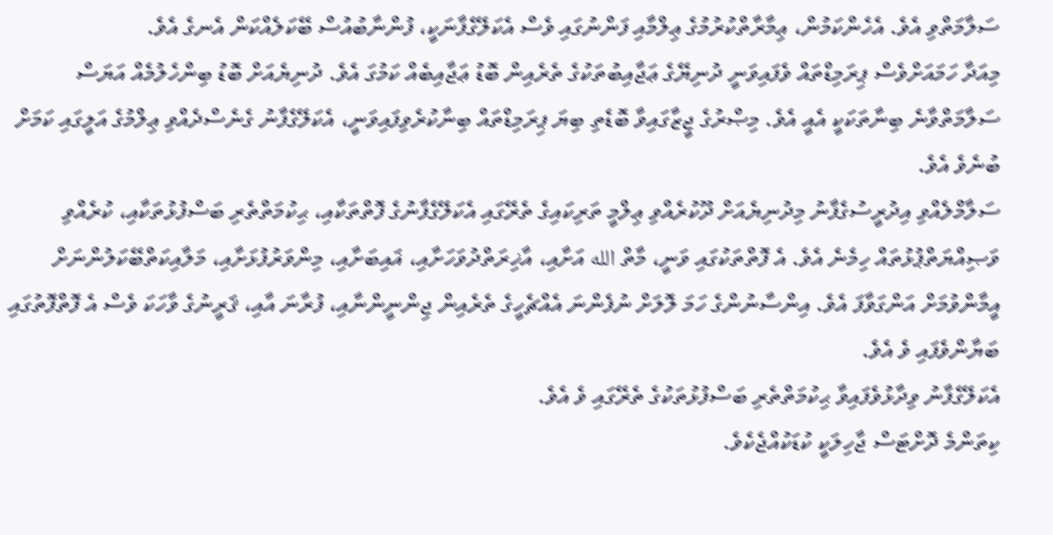ސަލާމަތްވި އެވެ. އެހެންކަމުން، ޢިމާރާތްކުރުމުގެ ޢިލްމާއި ފަންނުގައި ވެސް އެކަލޭގެފާނަކީ، ފުންނާބުއުސް ބޭކަލެއްކަން އެނގެ އެވެ.
މިއަދާ ހަމައަށްވެސް ޕިރަމިޑްތައް ވެފައިވަނީ ދުނިޔޭގެ ޢަޖާއިބުތަކުގެ ތެރެއިން ބޮޑު ޢަޖާއިބެއް ކަމުގަ އެވެ. ދުނިޔެއަށް ބޮޑު ބިންހެލުމެއް އަޔަސް ސަލާމަތްވާނެ ބިނާތަކަކީ އެއީ އެވެ. މިޞްރުގެ ޖީޒާގައިވާ ބޮޑެތި ބިޔަ ޕިރަމިޑްތައް ބިނާކުރެވިފައިވަނީ، އެކަލޭގެފާނު ގެނެސްދެއްވި ޢިލްމުގެ އަލީގައި ކަމަށް ބުނެވެ އެވެ.
ސަލާމްލެއްވި އިދުރީސުގެފާނު މިދުނިޔެއަށް ދޫކުރެއްވި ޢިލްމީ ތަރިކައިގެ ތެރޭގައި އެކަލޭގެފާނުގެ ފޮތްތަކާއި، ޙިކުމަތްތެރި ބަސްފުޅުތަކާއި، ކުރެއްވި ވަޞިއްޔަތްޕުޅުތައް ހިމެނެ އެވެ. އެ ފޮތްތަކުގައި ވަނީ، މާތް الله އަށާއި، އާޚިރަތްދުވަހަށާއި، ޣައިބަށާއި، މިންވަރުފުޅަށާއި، މަލާއިކަތްބޭކަލުންނަށް އީމާންވުމަށް އަންގަވާފަ އެވެ. އިންސާނުންގެ ހަމަ ލޮލަށް ނުފެންނަ އެއްޗެހީގެ ތެރެއިން ޖިންނީންނާއި، ފުރާނަ އާއި، ޤަރީނުގެ ވާހަކަ ވެސް އެ ފޮތްފޮތުގައި ބަޔާންވެފައި ވެ އެވެ.
އެކަލޭގެފާނު ވިދާޅުވެފައިވާ ޙިކުމަތްތެރި ބަސްފުޅުތަކުގެ ތެރޭގައި ވެ އެވެ.
ކިތަންމެ ދޮށްޓަސް ޖާހިލަކީ ކުޑަކުއްޖެކެވެ.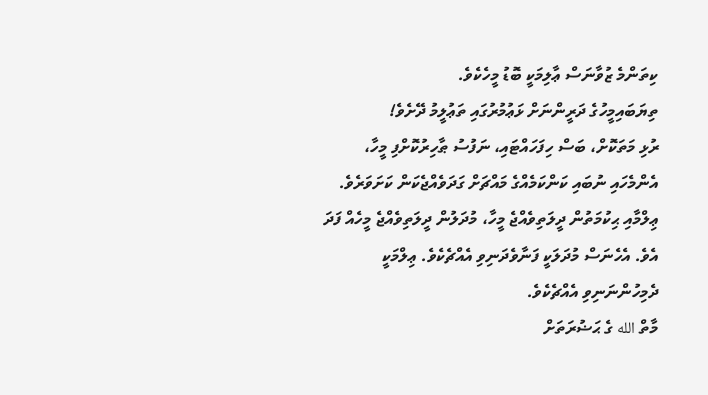ކިތަންމެ ޒުވާނަސް ޢާލިމަކީ ބޮޑު މީހެކެވެ.
ތިޔަބައިމީހުގެ ދަރީންނަށް ޅަޢުމުރުގައި ތަޢުލީމު ދޭށެވެ!
ރުޅި މަތަކޮށް، ބަސް ހިފަހައްޓައި، ނަފުސު ޠާހިރުކޮށްފި މީހާ، އެންމެހައި ނުބައި ކަންކަމެއްގެ މައްޗަށް ގަދަވެއްޖެކަން ކަށަވަރެވެ.
ޢިލްމާއި ޙިކުމަތުން ދީލަތިވެއްޖެ މީހާ، މުދަލުން ދީލަތިވެއްޖެ މީހެއް ފަދަ އެވެ. އެހެނަސް މުދަލަކީ ފަނާވެދަނިވި އެއްޗެކެވެ. ޢިލްމަކީ ދެމިހުންނަނިވި އެއްޗެކެވެ.
މާތް الله ގެ ޙަޟުރަތަށް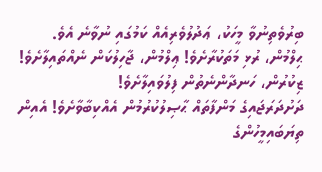ބިރުވެތިނުވާ މީހަކު، ޢަދުލުވެރިއެއް ކަމުގައި ނުވާނެ އެވެ.
ޙިލްމުން، ރުޅި މަތަކުރާށެވެ! ޢިލްމުން، ޖާހިލުކަން ނެއްތައިލާށެވެ! ޒިކުރުން، ހަނދާންނެތުން ފިލުވައިލާށެވެ!
ދަށުދަރަޖައިގެ މަންފާތައް ޙާޞިލުކުރުމުން އެއްކިބާވާށެވެ! އެއިން ތިޔަބައިމީހުންގެ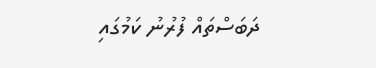ދަބަސްތައް ފުރުނު ކަމުގައި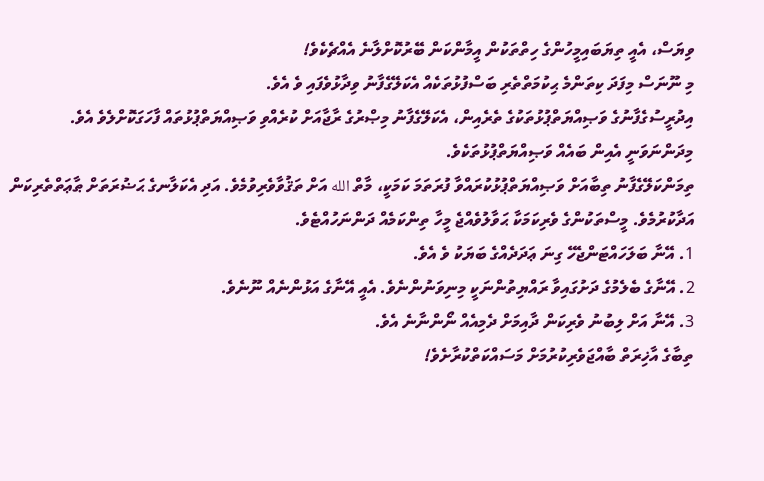ވިޔަސް، އެއީ ތިޔަބައިމީހުންގެ ހިތްތަކުން އީމާންކަން ބޭރުކޮށްލާނެ އެއްޗެކެވެ!
މި ނޫނަސް މިފަދަ ކިތަންމެ ޙިކުމަތްތެރި ބަސްފުޅުތަކެއް އެކަލޭގެފާނު ވިދާޅުވެފައި ވެ އެވެ.
އިދުރީސުގެފާނުގެ ވަޞިއްޔަތްޕުޅުތަކުގެ ތެރެއިން، އެކަލޭގެފާނު މިޞްރުގެ ރާޖާއަށް ކުރެއްވި ވަޞިއްޔަތްޕުޅުތައް ފާހަގަކޮށްލެވެ އެވެ. މިދަންނަވަނީ އެއިން ބައެއް ވަޞިއްޔަތްޕުޅުތަކެވެ.
ތިމަންކަލޭގެފާނު ތިބާއަށް ވަޞިއްޔަތްޕުޅުކުރައްވާ ފުރަތަމަ ކަމަކީ، މާތް الله އަށް ތަޤުވާވެރިވުމެވެ. އަދި އެކަލާނގެ ޙަޟުރަތަށް ޠާޢަތްތެރިކަން އަދާކުރުމެވެ. މީސްތަކުންގެ ވެރިކަމަކާ ޙަވާލުވެއްޖެ މީހާ ތިންކަމެއް ދަންނަހުއްޓެވެ.
1. އޭނާ ބަލަހައްޓަންޖެހޭ ގިނަ ޢަދަދެއްގެ ބަޔަކު ވެ އެވެ.
2. އޭނާގެ ބެލެމުގެ ދަށުގައިވާ ރައްޔިތުންނަކީ މިނިވަނުންނެވެ. އެއީ އޭނާގެ އަޅުންނެއް ނޫނެވެ.
3. އޭނާ އަށް ލިބުނު ވެރިކަން ދާއިމަށް ދެމިއެއް ނޯންނާނެ އެވެ.
ތިބާގެ އާޚިރަތް ބާއްޖަވެރިކުރުމަށް މަސައްކަތްކުރާށެވެ!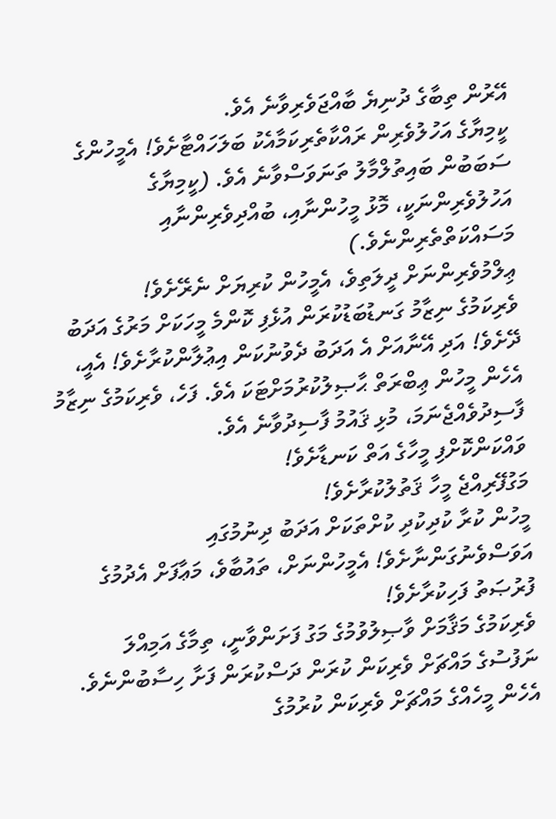އޭރުން ތިބާގެ ދުނިޔެ ބާއްޖަވެރިވާނެ އެވެ.
ކީމިޔާގެ އަހުލުވެރިން ރައްކާތެރިކަމާއެކު ބަލަހައްޓާށެވެ! އެމީހުންގެ ސަބަބުން ބައިތުލްމާލު ތަނަވަސްވާނެ އެވެ. (ކީމިޔާގެ އަހުލުވެރިންނަކީ، މޮޅު މީހުންނާއި، ބުއްދިވެރިންނާއި މަސައްކަތްތެރިންނެވެ.)
ޢިލްމުވެރިންނަށް ދީލަތިވެ، އެމީހުން ކުރިޔަށް ނެރޭށެވެ!
ވެރިކަމުގެ ނިޒާމު ގަނޑުބަޑުކުރަން އުޅެފި ކޮންމެ މީހަކަށް މަރުގެ އަދަބު ދޭށެވެ! އަދި އޭނާއަށް އެ އަދަބު ދެވުނުކަން އިޢުލާންކުރާށެވެ! އެއީ، އެހެން މީހުން ޢިބްރަތް ޙާޞިލުކުރުމަށްޓަކަ އެވެ. ފަހެ، ވެރިކަމުގެ ނިޒާމު ފާސިދުވެއްޖެނަމަ، މުޅި ޤައުމު ފާސިދުވާނެ އެވެ.
ވައްކަންކޮށްފި މީހާގެ އަތް ކަނޑާށެވެ!
މަގުފޭރިއްޖެ މީހާ ޤަތުލުކުރާށެވެ!
މީހުން ކުރާ ކުދިކުދި ކުށްތަކަށް އަދަބު ދިނުމުގައި އަވަސްވެނުގަންނާށެވެ! އެމީހުންނަށް، ތައުބާވެ، މަޢާފަށް އެދުމުގެ ފުރުޞަތު ފަހިކުރާށެވެ!
ވެރިކަމުގެ މަޤާމަށް ވާޞިލުވުމުގެ މަގު ފަށަންވާނީ، ތިމާގެ އަމިއްލަ ނަފުސުގެ މައްޗަށް ވެރިކަން ކުރަން ދަސްކުރަން ފަށާ ހިސާބުންނެވެ. އެހެން މީހެއްގެ މައްޗަށް ވެރިކަން ކުރުމުގެ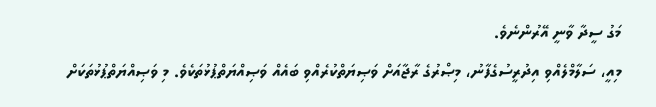މަގު ސީދާ ވާނީ އޭރުންނެވެ.
މިއީ، ސަލާމްލެއްވި އިދުރީސުގެފާނު، މިޞްރުގެ ރާޖާއަށް ވަޞިޔަތްކުރެއްވި ބައެއް ވަޞިއްޔަތްޕުޅުތަކެވެ. މި ވަޞިއްޔަތްޕުޅުތަކަށް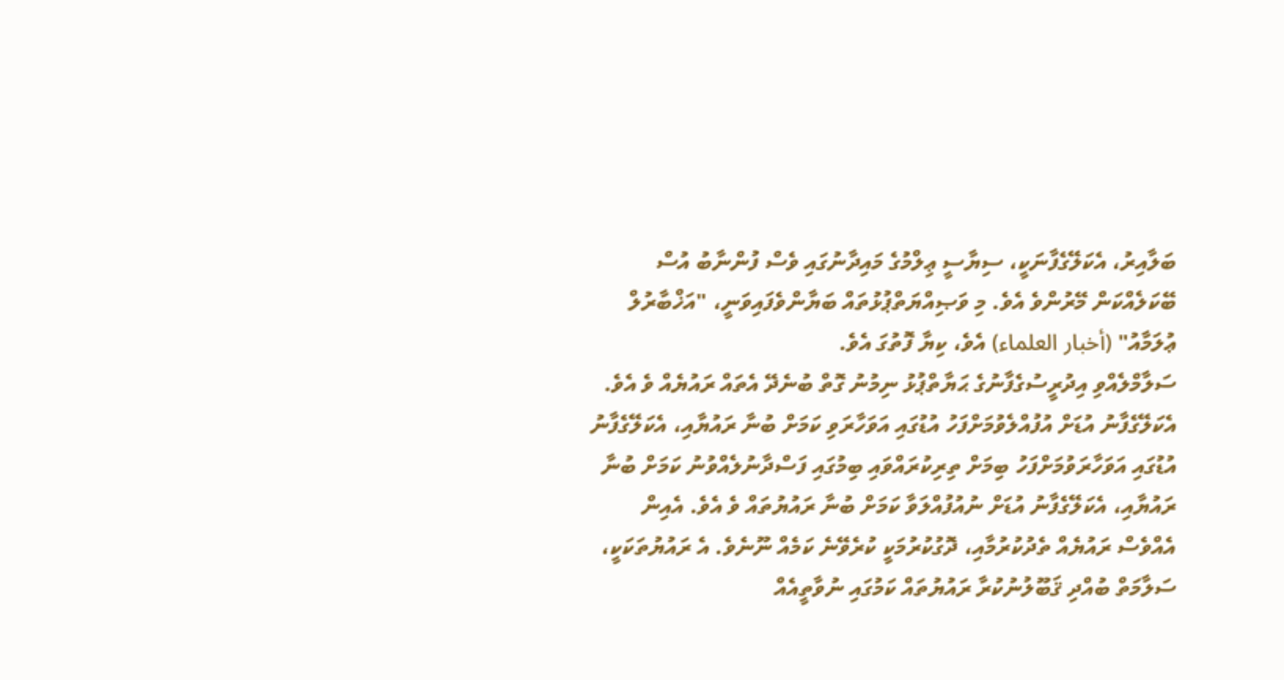ބަލާއިރު، އެކަލޭގެފާނަކީ، ސިޔާސީ ޢިލްމުގެ މައިދާނުގައި ވެސް ފުންނާބު އުސް ބޭކަލެއްކަން މޭރުންވެ އެވެ. މި ވަޞިއްޔަތްޕުޅުތައް ބަޔާންވެފައިވަނީ، "އަޚްބާރުލް ޢުލަމާއު" (أخبار العلماء) އެވެ، ކިޔާ ފޮތުގަ އެވެ.
ސަލާމްލެއްވި އިދުރީސުގެފާނުގެ ޙަޔާތްޕުޅު ނިމުނު ގޮތް ބުނެދޭ އެތައް ރައުޔެއް ވެ އެވެ.
އެކަލޭގެފާނު އުޑަށް އުފުއްލެވުމަށްފަހު އުޑުގައި އަވަހާރަވި ކަމަށް ބުނާ ރައުޔާއި، އެކަލޭގެފާނު އުޑުގައި އަވަހާރަވުމަށްފަހު ބިމަށް ތިރިކުރައްވައި ބިމުގައި ފަސްދާނުލެއްވުނު ކަމަށް ބުނާ ރައުޔާއި، އެކަލޭގެފާނު އުޑަށް ނުއުފުއްލަވާ ކަމަށް ބުނާ ރައުޔުތައް ވެ އެވެ. އެއިން އެއްވެސް ރައުޔެއް ތެދުކުރުމާއި، ދޮގުކުރުމަކީ ކުރެވޭނެ ކަމެއް ނޫނެވެ. އެ ރައުޔުތަކަކީ، ސަލާމަތް ބުއްދި ޤަބޫލުނުކުރާ ރައުޔުތައް ކަމުގައި ނުވާތީއެއް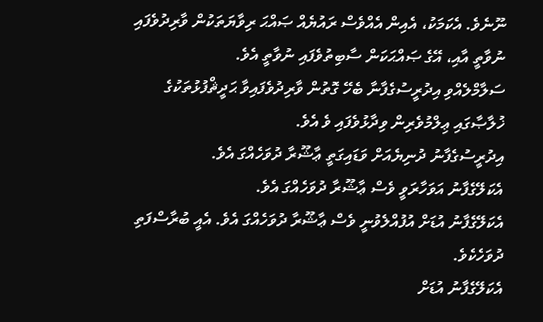ނޫނެވެ. އެކަމަކު، އެއިން އެއްވެސް ރައުޔެއް ޞައްޙަ ރިވާޔަތަކުން ވާރިދުވެފައި ނުވާތީ އާއި، އޭގެ ޞައްޙަކަން ސާބިތުވެފައި ނުވާތީ އެވެ.
ސަލާމްލެއްވި އިދުރީސުގެފާނާ ބެހޭ ގޮތުން ވާރިދުވެފައިވާ ޙަދީޘްފުޅުތަކުގެ ޚުލާޞާގައި ޢިލްމުވެރިން ވިދާޅުވެފައި ވެ އެވެ.
އިދުރީސުގެފާނު ދުނިޔެއަށް ވަޑައިގަތީ ޢާޝޫރާ ދުވަހެއްގަ އެވެ.
އެކަލޭގެފާނު އަވަހާރަވީ ވެސް ޢާޝޫރާ ދުވަހެއްގަ އެވެ.
އެކަލޭގެފާނު އުޑަށް އުފުއްލެވުނީ ވެސް ޢާޝޫރާ ދުވަހެއްގަ އެވެ. އެއީ ބުރާސްފަތި ދުވަހެކެވެ.
އެކަލޭގެފާނު އުޑަށް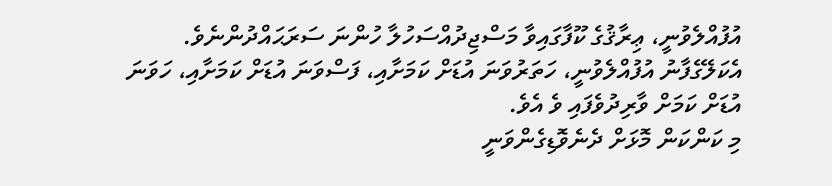އުފުއްލެވުނީ، ޢިރާޤުގެ ކޫފާގައިވާ މަސްޖިދުއްސަހުލާ ހުންނަ ސަރަޙައްދުންނެވެ.
އެކަލޭގެފާނު އުފުއްލެވުނީ، ހަތަރުވަނަ އުޑަށް ކަމަށާއި، ފަސްވަނަ އުޑަށް ކަމަށާއި، ހަވަނަ އުޑަށް ކަމަށް ވާރިދުވެފައި ވެ އެވެ.
މި ކަންކަން މޮޅަށް ދެނެވޮޑިގެންވަނީ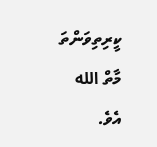ކީރިތިވަންތަ މާތް الله އެވެ.